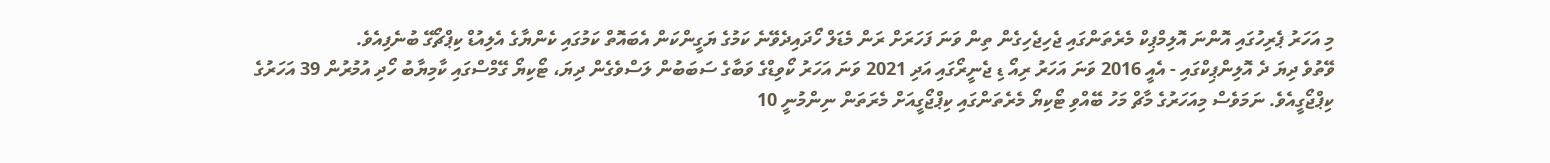މި އަހަރު ޕެރިހުގައި އޮންނަ އޮލިމްޕިކް މެރެތަންގައި ޖެހިޖެހިގެން ތިން ވަނަ ފަހަރަށް ރަން މެޑަލް ހޯދައިދެވޭނެ ކަމުގެ ޔަގީންކަން އެބައޮތް ކަމުގައި ކެންޔާގެ އެލިއުޑް ކިޕްޗޯގޭ ބުނެފިއެވެ.
ވޭތުވެ ދިޔަ ދެ އޮލިންޕިކްގައި - އެއީ 2016 ވަނަ އަހަރު ރިއޯ ޑި ޖެނީރޯގައި އަދި 2021 ވަނަ އަހަރު ކޯވިޑްގެ ވަބާގެ ސަބަބުން ލަސްވެގެން ދިޔަ، ޓޯކިޔޯ ގޭމްސްގައި ކާމިޔާބު ހޯދި އުމުރުން 39 އަހަރުގެ ކިޕްޖޯގީއެވެ. ނަމަވެސް މިއަހަރުގެ މާޗް މަހު ބޭއްވި ޓޯކިޔޯ މެރެތަންގައި ކިޕްޖޯގީއަށް މެރަތަން ނިންމުނީ 10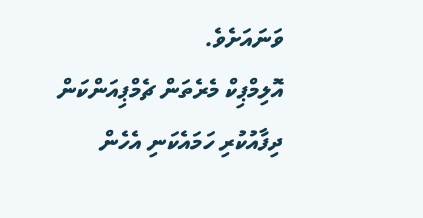ވަނައަށެވެ.
އޮލިމްޕިކް މެރެތަން ޗެމްޕިއަންކަން ދިފާއުކުރި ހަމައެކަނި އެހެން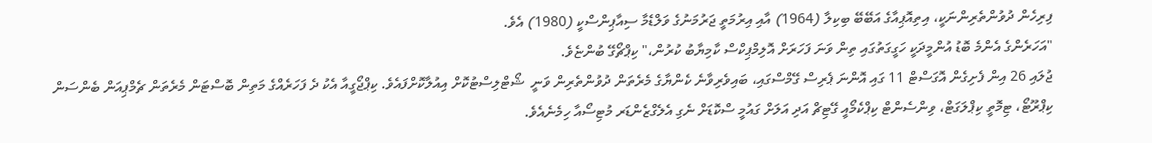ފިރިހެން ދުވުންތެރިންނަކީ، އިތިއޮޕިއާގެ އަބޭބޭ ބިކިލާ (1964) އާއި އިރުމަތީ ޖަރުމަނުގެ ވަލްޑެމާ ސިއާޕިންސްކީ (1980) އެވެ.
"އަހަރެންގެ އެންމެ ބޮޑު އުންމީދަކީ ހަގީގަތުގައި ތިން ވަނަ ފަހަރަށް އޮލިމްޕިކްސް ކާމިޔާބު ކުރުން،" ކިޕްޗޯގޭ ބުންޏެވެ.
ޖުލައި 26 އިން ފެށިގެން އޮގަސްޓް 11 ގައި އޮންނަ ޕެރިސް ގޭމްސްގައި، ބައިވެރިވާނެ ކެންޔާގެ މެރެތަން ދުވުންތެރިން ވަނީ  ޝޯޓްލިސްޓުކޮށް އިއުލާކޮށްފައެވެ. ކިޕްޖޯގީއާ އެކު ދެ ފަހަރެއްގެ މަތިން ބޮސްޓަން މެރެތަން ޗެމްޕިއަން ބެންސަން ކިޕްރޫޓޯ، ޓިމޮތީ ކިޕްލަގަޓް، ވިންސެންޓް ކިޕްކެމޯއީ ގޭޓިޗް އަދި އަލަށް ގައުމީ ސްކޮޑަށް ނެގި އެލެގްޒެންޑަރ މުޓިސޯއާ ހިމެނެއެވެ.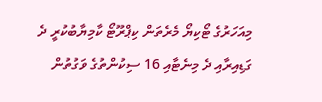މިއަހަރުގެ ޓޯކިޔޯ މެރެތަން ކިޕްރޫޓޯ ކާމިޔާބުކުރީ ދެ ގަޑިއިރާއި ދެ މިނެޓާއި 16 ސިކުންތުގެ ވަގުތުން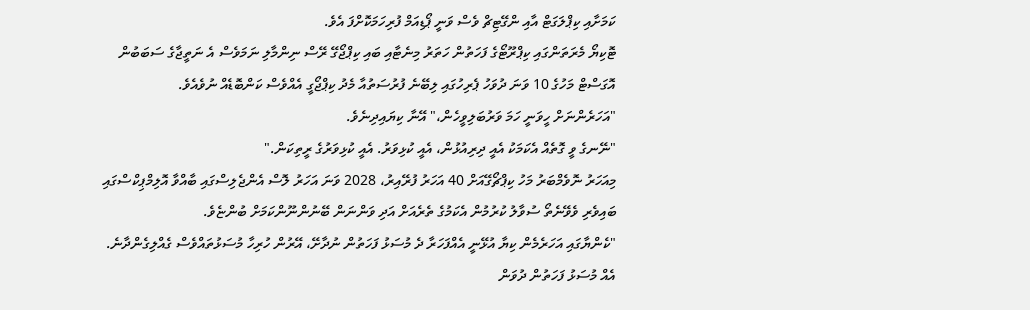ކަމަށާއި ކިޕްލަގަޓް އާއި ންގޭޓިޗް ވެސް ވަނީ ޕޯޑިއަމް ފުރިހަމަކޮށްފަ އެވެ.
ޓޮކިޔޯ މެރަތަންގައި ކިޕްރޫޓޯގެ ފަހަތުން ހަތަރު މިނެޓާއި ބައި ކިޕްޖޯގޭ ރޭސް ނިންމާލި ނަމަވެސް އެ ނަތީޖާގެ ސަބަބުން އޮގަސްޓް މަހުގެ 10 ވަނަ ދުވަހު ޕެރިހުގައި ލިބޭނެ ފުރުސަތުއާ މެދު ކިޕްޖޯގީ އެއްވެސް ކަންބޮޑެއް ނުވެއެވެ.
"އަހަރެންނަށް ހީވަނީ ހަމަ ވަރުބަލިވީހެން،" އޭނާ ކިޔައިދިނެވެ.
"ނޭނގެ ވީ ގޮތެއް އެކަމަކު އެއީ ދިރިއުޅުން، އެއީ ކުޅިވަރު. އެއީ ކުޅިވަރުގެ ރީތިކަން."
މިއަހަރު ނޮވެމްބަރު މަހު ކިޕްޗޯގޭއަށް 40 އަހަރު ފުރޭއިރު، 2028 ވަނަ އަހަރު ލޮސް އެންޖެލިސްގައި ބާއްވާ އޮލިމްޕިކްސްގައި ބައިވެރި ވެވޭނެތޯ ސުވާލު ކުރުމުން އެކަމުގެ ތެރެއަށް އަދި ވަންނަން ބޭނުންނޫންކަމަށް ބުންޏެވެ.
"ކެންޔާގައި އަހަރެމެން ކިޔާ އުޅޭނީ އެއްފަހަރާ ދެ މުސަޅު ފަހަތުން ނުދާށޭ، އޭރުން ހުރިހާ މުސަޅުތައްވެސް ގެއްލިގެންދާނެ. އެއް މުސަޅު ފަހަތުން ދުވަން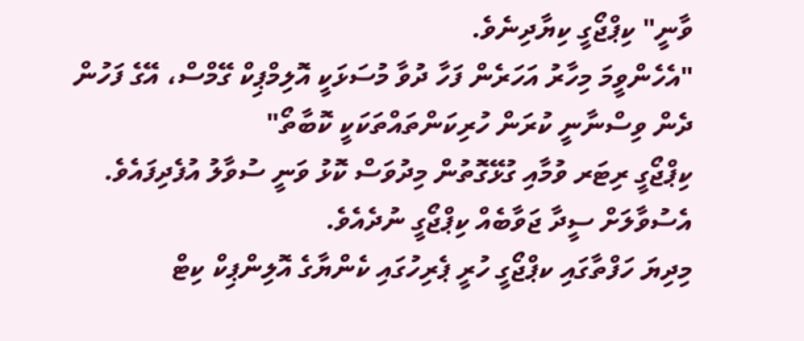ވާނީ" ކިޕްޖޯގީ ކިޔާދިނެވެ.
"އެހެންވީމަ މިހާރު އަހަރެން ފަހާ ދުވާ މުސަޅަކީ އޮލިމްޕިކް ގޭމްސް، އޭގެ ފަހުން ދެން ވިސްނާނީ ކުރަން ހުރިކަންތައްތަކަކީ ކޮބާތޯ"
ކިޕްޖޯގީ ރިޓަރ ވުމާއި ގުޅޭގޮތުން މިދުވަސް ކޮޅު ވަނީ ސުވާލު އުފެދިފައެވެ. އެސުވާލަށް ސީދާ ޖަވާބެއް ކިޕްޖޯގީ ނުދެއެވެ.
މިދިޔަ ހަފްތާގައި ކޕްޖޯގީ ހުރީ ޕެރިހުގައި ކެންޔާގެ އޮލިންޕިކް ކިޓް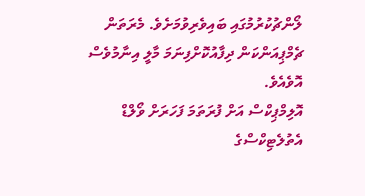ލޯންޗުކުރުމުގައި ބައިވެރިވުމަށެވެ. މެރަތަން ޗެމްޕިއަންކަން ދިފާއުކޮށްފިނަމަ މާލީ އިނާމުވެސް އޮވެއެވެ.
އޮލިމްޕިކްސް އަށް ފުރަތަމަ ފަހަރަށް ވޯލްޑް އެތުލެޓިކްސްގެ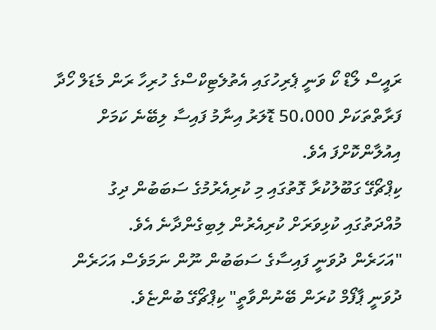ރައީސް ލޯޑް ކޯ ވަނީ ޕެރިހުގައި އެތުލެޓިކްސްގެ ހުރިހާ ރަން މެޑަލް ހޯދާ ފަރާތްތަކަށް 50،000 ޑޮލަރު އިނާމު ފައިސާ ލިބޭނެ ކަމަށް އިއުލާންކޮށްފަ އެވެ.
ކިޕްޗޯގޭ ގަބޫލުކުރާ ގޮތުގައި މި ކުރިއެރުމުގެ ސަބަބުން ދިގު މުއްދަތުގައި ކުޅިވަރަށް ކުރިއެރުން ލިބިގެންދާނެ އެވެ.
"އަހަރެން ދުވަނީ ފައިސާގެ ސަބަބުން ނޫން ނަމަވެސް އަހަރެން ދުވަނީ ޕާފޯމް ކުރަން ބޭނުންވާތީ" ކިޕްޗޯގޭ ބުންޏެވެ.